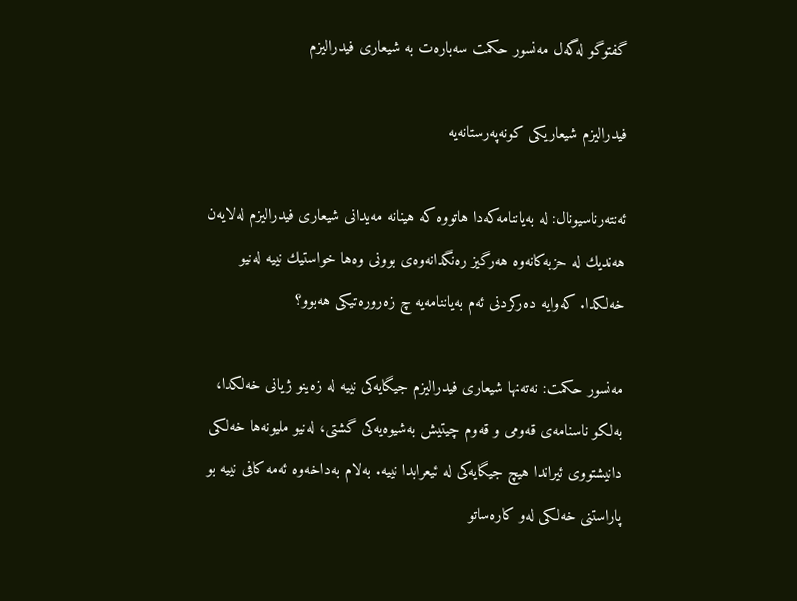گفتوگو له‌گه‌ل مەنسور حكمت سه‌باره‌ت به‌ شيعارى فيدراليزم

فيدراليزم شيعاريكى كونه‌په‌رستانه‌يه‌

ئه‌نته‌رناسيونال: له‌ به‌ياننامه‌كه‌دا هاتووه‌ كه‌ هينانه‌ مه‌يدانى شيعارى فيدراليزم له‌لايه‌ن هه‌نديك له‌ حزبه‌كانه‌وه‌ هه‌رگيز ره‌نگدانه‌وه‌ى بوونى وه‌ها خواستيك نييه‌ له‌نيو خه‌لكدا. كه‌وايه‌ ده‌ركردنى ئه‌م به‌ياننامه‌يه‌ چ زه‌روره‌تيكى هه‌بوو؟

مەنسور حكمت: نه‌ته‌نها شيعارى فيدراليزم جيگايه‌كى نييه‌ له‌ زه‌ينو ژيانى خه‌لكدا، به‌لكو ناسنامه‌ى قه‌ومى و قه‌وم چيتيش به‌شيوه‌يه‌كى گشتى، له‌نيو مليونه‌ها خه‌لكى دانيشتووى ئيراندا هيچ جيگايه‌كى له‌ ئيعرابدا نييه‌. به‌لام به‌داخه‌وه‌ ئه‌مه‌ كافى نييه‌ بو پاراستنى خه‌لكى له‌و كاره‌ساتو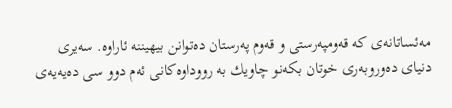مه‌ئساتانه‌ى كه‌ قه‌ومپه‌رستى و قه‌وم په‌رستان ده‌توانن بيهيننه‌ ئاراوه‌. سه‌يرى دنياى ده‌وروبه‌رى خوتان بكه‌نو چاويك به‌ رووداوه‌كانى ئه‌م دوو سى ده‌يه‌يه‌ى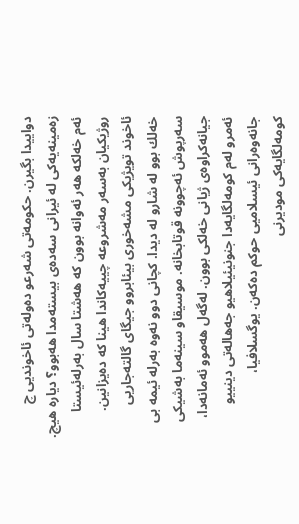دواييدا بگيرن. حكومه‌تى شه‌رعو ده‌وله‌تى ئاخونديى چ زه‌مينه‌يه‌كى له‌ ئيرانى سه‌ده‌ى بيسته‌مدا هه‌بوو؟ دياره‌ هيچ. ئه‌م خه‌لكه‌ هه‌ر ئه‌وانه‌ بوون كه‌ هه‌شتا سال به‌رله‌ئيستا روژيكيان به‌سه‌ر مه‌شروعه‌ چييه‌كاندا هينا كه‌ ده‌يزانين. ئاخوند تويژيكى مشه‌خورى بيئابروو جيگاى گالته‌جاريى خه‌لك بوو له‌ شارو له‌ ديدا. كچانى دوو نه‌وه‌ به‌رله‌ ئيمه‌ بى سه‌رپوش ئه‌چوونه‌ قوتابخانه‌. موسيقاو سينه‌ما به‌شيكى جيانه‌كراوه‌ى ژيانى خه‌لكى بوون. له‌گه‌ل هه‌موو ئه‌مانه‌دا، ئه‌مرو له‌م كومه‌لگايه‌دا جنونيئيلاهيو جه‌هاله‌تى دينييو جانه‌وه‌رانى ئيسلاميى حوكم ده‌كه‌ن. يوگسلافيا، كومه‌لگايه‌كى موديرنى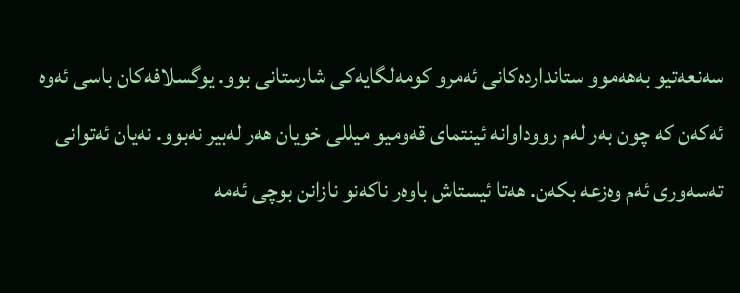سه‌نعه‌تيو به‌هه‌موو ستاندارده‌كانى ئه‌مرو كومه‌لگايه‌كى شارستانى بوو. يوگسلافه‌كان باسى ئه‌وه‌ ئه‌كه‌ن كه‌ چون به‌ر له‌م رووداوانه‌ ئينتماى قه‌وميو ميللى خويان هه‌ر له‌بير نه‌بوو. نه‌يان ئه‌توانى ته‌سه‌ورى ئه‌م وه‌زعه‌ بكه‌ن. هه‌تا ئيستاش باوه‌ر ناكه‌نو نازانن بوچى ئه‌مه‌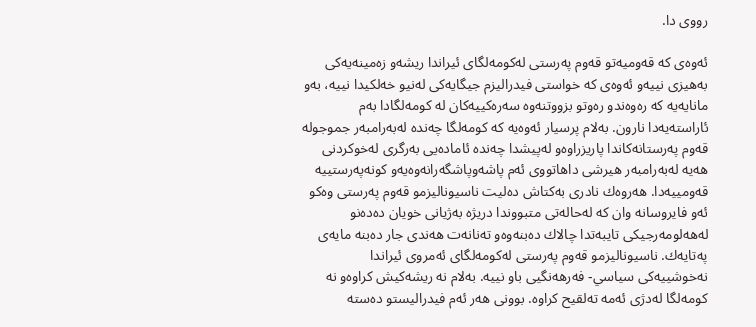رووى دا.

ئه‌وه‌ى كه‌ قه‌وميه‌تو قه‌وم په‌رستى له‌كومه‌لگاى ئيراندا ريشه‌و زه‌مينه‌يه‌كى به‌هيزى نييه‌و ئه‌وه‌ى كه‌ خواستى فيدراليزم جيگايه‌كى له‌نيو خه‌لكيدا نييه‌، به‌و مانايه‌يه‌ كه‌ ره‌وه‌ندو ره‌وتو بزووتنه‌وه‌ سه‌ره‌كييه‌كان له‌ كومه‌لگادا به‌م ئاراسته‌يه‌دا نارون. به‌لام پرسيار ئه‌وه‌يه‌ كه‌ كومه‌لگا چه‌نده‌ له‌به‌رامبه‌ر جموجوله‌ قه‌وم په‌رستانه‌كاندا پاريزراوه‌و له‌پيشدا چه‌نده‌ ئاماده‌يى به‌رگرى له‌خوكردنى هه‌يه‌ له‌به‌رامبه‌ر هيرشى داهاتووى ئه‌م پاشه‌وپاشگه‌رانه‌وه‌يه‌و كونه‌په‌رستييه‌ قه‌ومييه‌دا. هه‌روه‌ك نادرى به‌كتاش ده‌ليت ناسيوناليزمو قه‌وم په‌رستى وه‌كو ئه‌و فايروسانه‌ وان كه‌ له‌حاله‌تى متبووندا دريژه‌ به‌ژيانى خويان ده‌ده‌نو له‌هه‌لومه‌رجيكى تايبه‌تدا چالاك ده‌بنه‌وه‌و ته‌نانه‌ت هه‌ندى جار ده‌بنه‌ مايه‌ى په‌تايه‌ك. ناسيوناليزمو قه‌وم په‌رستى له‌كومه‌لگاى ئه‌مروى ئيراندا نه‌خوشييه‌كى سياسي- فه‌رهه‌نگيى باو نييه‌. به‌لام نه‌ ريشه‌كيش كراوه‌و نه‌ كومه‌لگا له‌دژى ئه‌مه‌ ته‌لقيح كراوه‌. بوونى هه‌ر ئه‌م فيدراليستو ده‌سته‌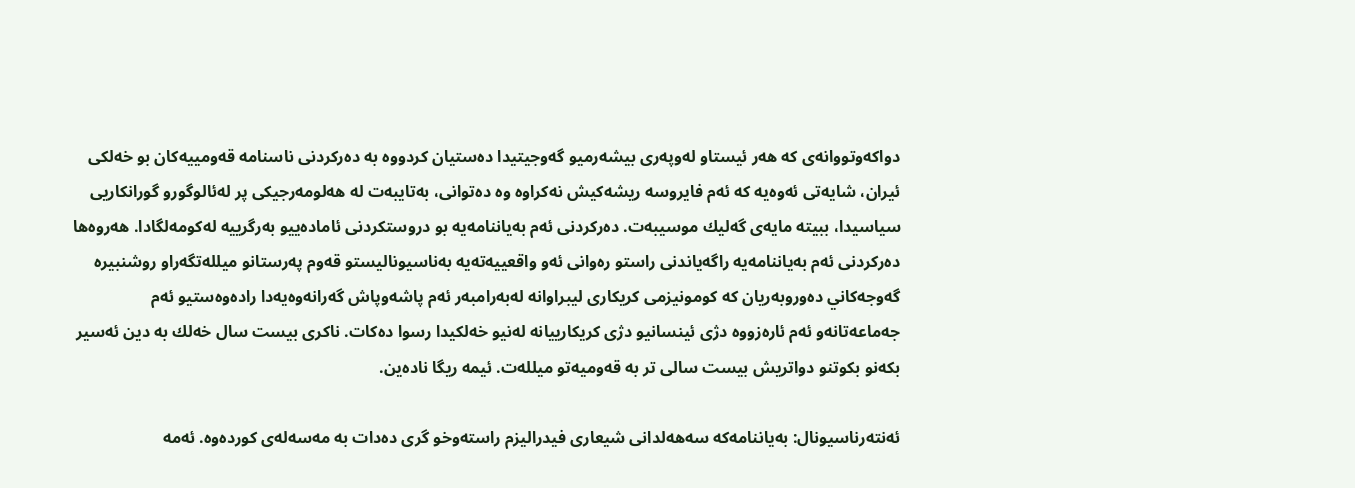دواكه‌وتووانه‌ى كه‌ هه‌ر ئيستاو له‌وپه‌رى بيشه‌رميو گه‌وجيتيدا ده‌ستيان كردووه‌ به‌ ده‌ركردنى ناسنامه‌ قه‌ومييه‌كان بو خه‌لكى ئيران، شايه‌تى ئه‌وه‌يه‌ كه‌ ئه‌م فايروسه‌ ريشه‌كيش نه‌كراوه‌ وه‌ ده‌توانى، به‌تايبه‌ت له‌ هه‌لومه‌رجيكى پر له‌ئالوگورو گورانكاريى سياسيدا، ببيته‌ مايه‌ى گه‌ليك موسيبه‌ت. ده‌ركردنى ئه‌م به‌ياننامه‌يه‌ بو دروستكردنى ئاماده‌ييو به‌رگرييه‌ له‌كومه‌لگادا. هه‌روه‌ها ده‌ركردنى ئه‌م به‌ياننامه‌يه‌ راگه‌ياندنى راستو ره‌وانى ئه‌و واقعييه‌ته‌يه‌ به‌ناسيوناليستو قه‌وم په‌رستانو ميلله‌تگه‌راو روشنبيره‌ گه‌وجه‌كاني ده‌وروبه‌ريان كه‌ كومونيزمى كريكارى ليبراوانه‌ له‌به‌رامبه‌ر ئه‌م پاشه‌وپاش گه‌رانه‌وه‌يه‌دا راده‌وه‌ستيو ئه‌م جه‌ماعه‌تانه‌و ئه‌م ئاره‌زووه‌ دژى ئينسانيو دژى كريكارييانه‌ له‌نيو خه‌لكيدا رسوا ده‌كات. ناكرى بيست سال خه‌لك به‌ دين ئه‌سير بكه‌نو بكوتنو دواتريش بيست سالى تر به‌ قه‌وميه‌تو ميلله‌ت. ئيمه‌ ريگا ناده‌ين.

ئه‌نته‌رناسيونال: به‌ياننامه‌كه‌ سه‌هه‌لدانى شيعارى فيدراليزم راسته‌وخو گرى ده‌دات به‌ مه‌سه‌له‌ى كورده‌وه‌. ئه‌مه‌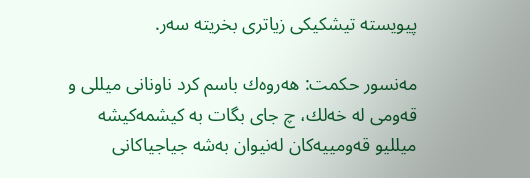پيويسته‌ تيشكيكى زياترى بخريته‌ سه‌ر.

مەنسور حكمت: هه‌روه‌ك باسم كرد ناونانى ميللى و قه‌ومى له‌ خه‌لك، چ جاى بگات به‌ كيشمه‌كيشه‌ ميلليو قه‌ومييه‌كان له‌نيوان به‌شه‌ جياجياكانى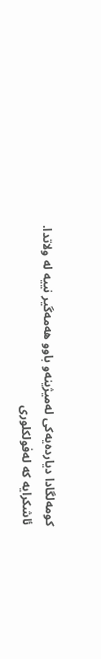كومه‌لگادا ديارده‌يه‌كى له‌ميژينه‌و باوو هه‌مه‌گير نييه‌ له‌ ولاتدا. ئاشكرايه‌ كه‌ له‌فولكلورى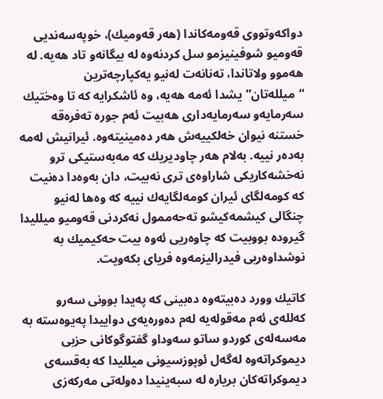دواكه‌وتووى قه‌ومه‌كاندا (هه‌ر قه‌وميك)، خوپه‌سه‌نديى قه‌وميو شوفينيزمو سل كردنه‌وه‌ له‌ بيگانه‌و تاد هه‌يه‌. له‌ هه‌موو ولاتاندا، ته‌نانه‌ت له‌نيو يه‌كپارچه‌ترين “ميلله‌تان”يشدا ئه‌مه‌ هه‌يه‌، وه‌ ئاشكرايه‌ كه‌ تا وه‌ختيك سه‌رمايه‌و سه‌رمايه‌دارى هه‌بيت ئه‌م جوره‌ ته‌فره‌قه‌ خستنه‌ نيوان خه‌لكييه‌ش هه‌ر ده‌مينيته‌وه‌. ئيرانيش له‌مه‌ به‌ده‌ر نييه‌. به‌لام هه‌ر چاوديريك كه‌ مه‌به‌ستيكى ترو نه‌خشه‌كاريكى شاراوه‌ى ترى نه‌بيت، دان به‌وه‌دا ده‌نيت كه‌ كومه‌لگاى ئيران كومه‌لگايه‌ك نييه‌ كه‌ وه‌ها له‌نيو چنگالى كيشمه‌كيشو ته‌حه‌ممول نه‌كردنى قه‌وميو ميلليدا گيروده‌ بووبيت كه‌ چاوه‌ريى ئه‌وه‌ بيت حه‌كيميك به‌ نوشداوه‌ريى فيدراليزمه‌وه‌ فرياى بكه‌ويت.

كاتيك وورد ده‌بيته‌وه‌ ده‌بينى كه‌ په‌يدا بوونى سه‌رو كه‌لله‌ى ئه‌م مه‌قوله‌يه‌ له‌م ده‌وره‌يه‌ى دواييدا په‌يوه‌سته‌ به‌ مه‌سه‌له‌ى كوردو ساتو سه‌وداو گفتوگوكانى حزبى ديموكراته‌وه‌ له‌گه‌ل ئوپوزسيونى ميلليدا كه‌ به‌قسه‌ى ديموكراته‌كان برياره‌ له‌ سبه‌ينيدا ده‌وله‌تى مه‌ركه‌زى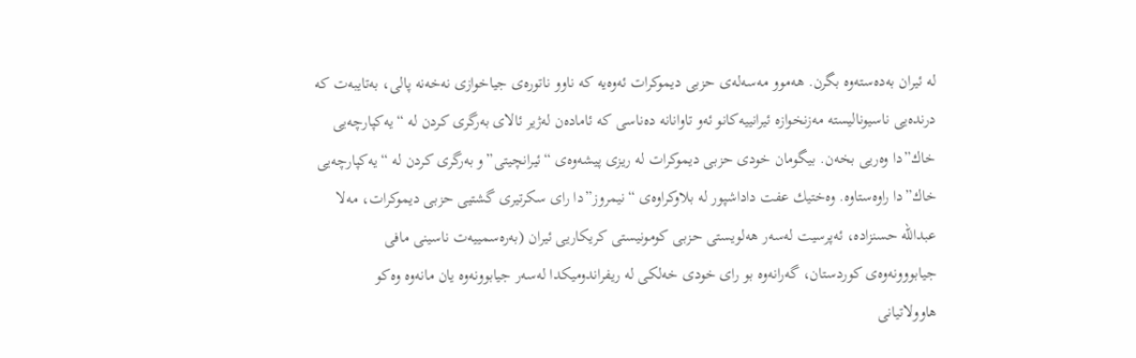له‌ ئيران به‌ده‌سته‌وه‌ بگرن. هه‌موو مه‌سه‌له‌ى حزبى ديموكرات ئه‌وه‌يه‌ كه‌ ناوو ناتوره‌ى جياخوازى نه‌خه‌نه‌ پالى، به‌تايبه‌ت كه‌ درنده‌يى ناسيوناليسته‌ مه‌زنخوازه‌ ئيرانييه‌كانو ئه‌و تاوانانه‌ ده‌ناسى كه‌ ئاماده‌ن له‌ژير ئالاى به‌رگرى كردن له‌ “يه‌كپارچه‌يى خاك”دا وه‌ريى بخه‌ن. بيگومان خودى حزبى ديموكرات له‌ ريزى پيشه‌وه‌ى “ئيرانچيتى”و به‌رگرى كردن له‌ “يه‌كپارچه‌يى خاك”دا راوه‌ستاوه‌. وه‌ختيك عفت داداشپور له‌ بلاوكراوه‌ى “نيمروز”دا راى سكرتيرى گشتيى حزبى ديموكرات، مه‌لا عبدالله حسنزاده‌، ئه‌پرسيت له‌سه‌ر هه‌لويستى حزبى كومونيستى كريكاريى ئيران (به‌ره‌سمييه‌ت ناسينى مافى جيابووونه‌وه‌ى كوردستان، گه‌رانه‌وه‌ بو راى خودى خه‌لكى له‌ ريفراندوميكدا له‌سه‌ر جيابوونه‌وه‌ يان مانه‌وه‌ وه‌كو هاوولاتيانى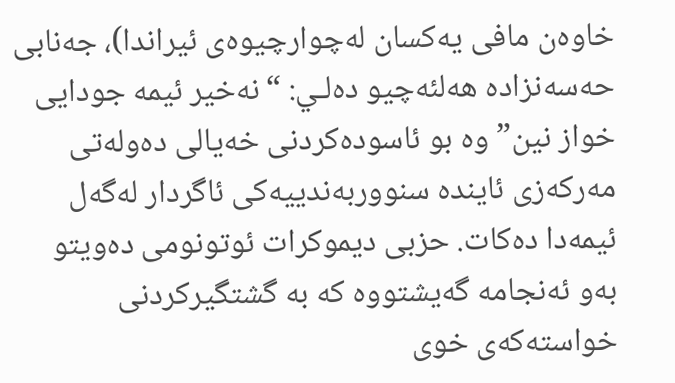خاوه‌ن مافى يه‌كسان له‌چوارچيوه‌ى ئيراندا)، جه‌نابى حه‌سه‌نزاده‌ هه‌لئه‌چيو ده‌لـي: “نه‌خير ئيمه‌ جودايى خواز نين” وه‌ بو ئاسوده‌كردنى خه‌يالى ده‌وله‌تى مه‌ركه‌زى ئاينده‌ سنووربه‌ندييه‌كى ئاگردار له‌گه‌ل ئيمه‌دا ده‌كات. حزبى ديموكرات ئوتونومى ده‌ويتو به‌و ئه‌نجامه‌ گه‌يشتووه‌ كه‌ به‌ گشتگيركردنى خواسته‌كه‌ى خوى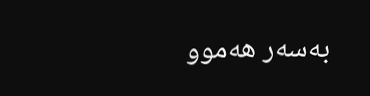به‌سه‌ر هه‌موو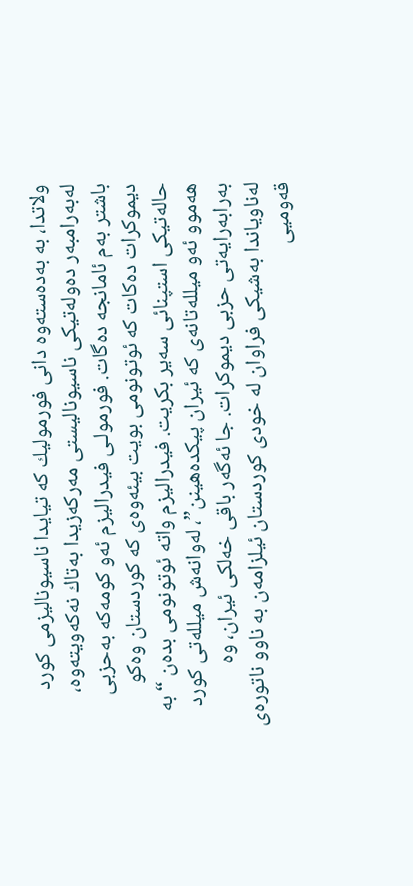ولاتدا، به‌ به‌ده‌سته‌وه‌ دانى فورموليك كه‌ تيايدا ناسيوناليزمى كورد له‌به‌رامبه‌ر ده‌وله‌تيكى ناسيوناليستى مه‌ركه‌زيدا به‌تاك نه‌كه‌ويته‌وه‌، باشتر به‌م ئامانجه‌ ده‌گات. فورمولـى فيدراليزم ئه‌و كومه‌كه‌ به‌حزبى ديموكرات ده‌كات كه‌ ئوتونومى بويت بيئه‌وه‌ى كه‌ كوردستان وه‌كو حاله‌تيكى استپنائى سه‌ير بكريت. فيدراليزم واته‌ ئوتونومى بده‌ن “به‌ هه‌موو ئه‌و ميلله‌تانه‌ى كه‌ ئيران پيكده‌هينن”، له‌وانه‌ش ميلله‌تى كورد به‌رابه‌رايه‌تى حزبى ديموكرات. جا ئه‌گه‌ر باقى خه‌لكى ئيران، وه‌ له‌ناوياندا به‌شيكى فراوان له‌ خودى كوردستان ئيلزامه‌ن به‌ ناوو ناتوره‌ى قه‌وميى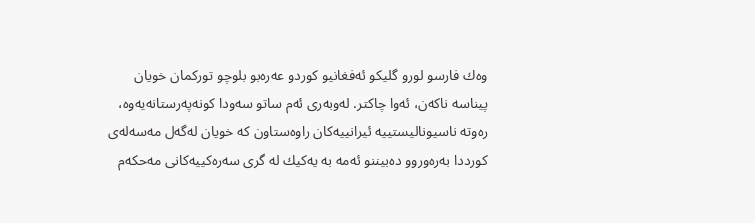وه‌ك فارسو لورو گليكو ئه‌فغانيو كوردو عه‌ره‌بو بلوچو توركمان خويان پيناسه‌ ناكه‌ن، ئه‌وا چاكتر. له‌وبه‌رى ئه‌م ساتو سه‌ودا كونه‌په‌رستانه‌يه‌وه‌، ره‌وته‌ ناسيوناليستييه‌ ئيرانييه‌كان راوه‌ستاون كه‌ خويان له‌گه‌ل مه‌سه‌له‌ى كورددا به‌ره‌وروو ده‌بيننو ئه‌مه‌ به‌ يه‌كيك له‌ گرى سه‌ره‌كييه‌كانى مه‌حكه‌م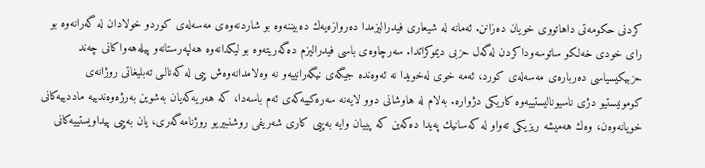كردنى حكومه‌تى داهاتووى خويان ده‌زانن. ئه‌مانه‌ له‌ شيعارى فيدراليزمدا ده‌روازه‌يه‌ك ده‌بيننه‌وه‌ بو شاردنه‌وه‌ى مه‌سه‌له‌ى كوردو خولادان له‌ گه‌رانه‌وه‌ بو راى خودى خه‌لكو ساتوسه‌وداكردن له‌گه‌ل حزبى ديموكراتدا. سه‌رچاوه‌ى باسى فيدراليزم ده‌گه‌ريته‌وه‌ بو ليكدانه‌وه‌ هه‌لپه‌رستانه‌و پيله‌هه‌واكانى چه‌ند حزبيكيسياسى ده‌رباره‌ى مه‌سه‌له‌ى كورد، ئه‌مه‌ خوى له‌خويدا نه‌ ئه‌وه‌نده‌ جيگه‌ى نيگه‌رانييه‌و نه‌ وه‌لامدانه‌وه‌ش پيى له‌ كه‌نالـى ته‌بليغاتى روژانه‌ى كومونيستيو دژى ناسيوناليستييه‌وه‌ كاريكى دژواره‌. به‌لام له‌ هاوشانى دوو لايه‌نه‌ سه‌ره‌كييه‌كه‌ى ئه‌م باسه‌دا، كه‌ هه‌ريه‌كه‌يان به‌شوين به‌رژه‌وه‌ندييه‌ ماددييه‌كانى خويانه‌وه‌ن، وه‌ك هه‌ميشه‌ ريزيكى ته‌واو له‌ كه‌سانيك په‌يدا ده‌كه‌ين كه‌ پييان وايه‌ به‌پيى كارى شه‌ريفى روشنبيريو روژنامه‌گه‌رى، يان به‌پيى پيداويستييه‌كانى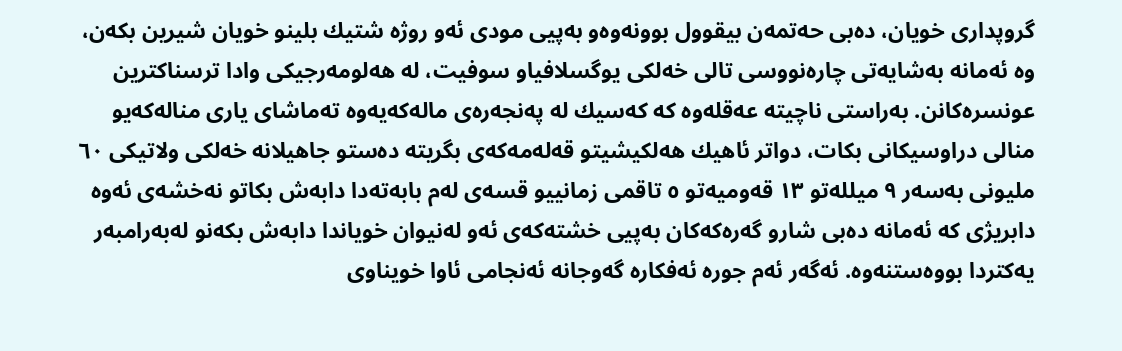گروپدارى خويان، ده‌بى حه‌تمه‌ن بيقوول بوونه‌وه‌و به‌پيى مودى ئه‌و روژه‌ شتيك بلينو خويان شيرين بكه‌ن، وه‌ ئه‌مانه‌ به‌شايه‌تى چاره‌نووسى تالى خه‌لكى يوگسلافياو سوفيت، له‌ هه‌لومه‌رجيكى وادا ترسناكترين عونسره‌كانن. به‌راستى ناچيته‌ عه‌قله‌وه‌ كه‌ كه‌سيك له‌ په‌نجه‌ره‌ى ماله‌كه‌يه‌وه‌ ته‌ماشاى يارى مناله‌كه‌يو منالى دراوسيكانى بكات، دواتر ئاهيك هه‌لكيشيتو قه‌له‌مه‌كه‌ى بگريته‌ ده‌ستو جاهيلانه‌ خه‌لكى ولاتيكى ٦٠ مليونى به‌سه‌ر ٩ ميلله‌تو ١٣ قه‌وميه‌تو ٥ تاقمى زمانييو قسه‌ى له‌م بابه‌ته‌دا دابه‌ش بكاتو نه‌خشه‌ى ئه‌وه‌ دابريژى كه‌ ئه‌مانه‌ ده‌بى شارو گه‌ره‌كه‌كان به‌پيى خشته‌كه‌ى ئه‌و له‌نيوان خوياندا دابه‌ش بكه‌نو له‌به‌رامبه‌ر يه‌كتردا بووه‌ستنه‌وه‌. ئه‌گه‌ر ئه‌م جوره‌ ئه‌فكاره‌ گه‌وجانه‌ ئه‌نجامى ئاوا خويناوى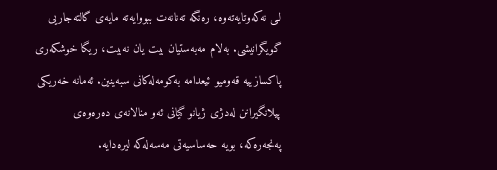لـى نه‌كه‌وتايه‌ته‌وه‌، ره‌نگه‌ ته‌نانه‌ت ببووايه‌ته‌ مايه‌ى گالته‌جاريى گويگرانيشى. به‌لام مه‌به‌ستيان بيت يان نه‌بيت، ريگا خوشكه‌رى پاكسازييه‌ قه‌وميو ئيعدامه‌ به‌كومه‌له‌كانى سبه‌ينين. ئه‌مانه‌ خه‌ريكى پيلانگيرانن له‌دژى ژيانو گيانى ئه‌و منالانه‌ى ده‌ره‌وه‌ى په‌نجه‌ره‌كه‌، بويه‌ حه‌ساسيه‌تى مه‌سه‌له‌كه‌ ليره‌دايه‌.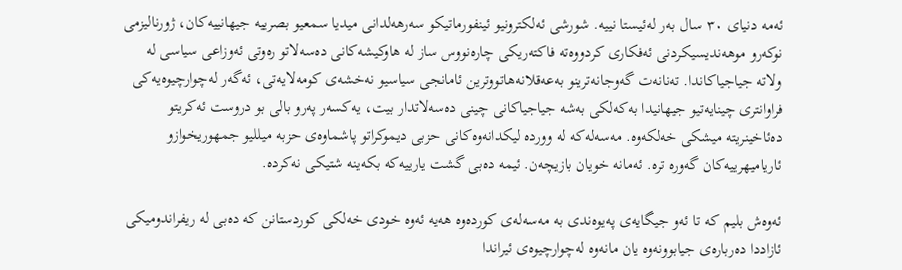ئه‌مه‌ دنياى ٣٠ سال به‌ر له‌ئيستا نييه‌. شورشى ئه‌لكترونيو ئينفورماتيكو سه‌رهه‌لدانى ميديا سمعيو بصرييه‌ جيهانييه‌كان، ژورناليزمى نوكه‌رو موهه‌نديسيكردنى ئه‌فكارى كردووه‌ته‌ فاكته‌ريكى چاره‌نووس ساز له‌ هاوكيشه‌كانى ده‌سه‌لاتو ره‌وتى ئه‌وزاعى سياسى له‌ ولاته‌ جياجياكاندا. ته‌نانه‌ت گه‌وجانه‌ترينو به‌عه‌قلانه‌هاتووترين ئامانجى سياسيو نه‌خشه‌ى كومه‌لايه‌تى، ئه‌گه‌ر له‌چوارچيوه‌يه‌كى فراوانترى چينايه‌تيو جيهانيدا به‌كه‌لكى به‌شه‌ جياجياكانى چينى ده‌سه‌لاتدار بيت، يه‌كسه‌ر په‌رو بالى بو دروست ئه‌كريتو ده‌ئاخينريته‌ ميشكى خه‌لكه‌وه‌. مه‌سه‌له‌كه‌ له‌ وورده‌ ليكدانه‌وه‌كانى حزبى ديموكراتو پاشماوه‌ى حزبه‌ ميلليو جمهوريخوازو ئارياميهرييه‌كان گه‌وره‌ تره‌. ئه‌مانه‌ خويان بازيچه‌ن. ئيمه‌ ده‌بى گشت يارييه‌كه‌ بكه‌ينه‌ شتيكى نه‌كرده‌.

ئه‌وه‌ش بليم كه‌ تا ئه‌و جيگايه‌ى په‌يوه‌ندى به‌ مه‌سه‌له‌ى كورده‌وه‌ هه‌يه‌ ئه‌وه‌ خودى خه‌لكى كوردستانن كه‌ ده‌بى له‌ ريفراندوميكى ئازاددا ده‌رباره‌ى جيابوونه‌وه‌ يان مانه‌وه‌ له‌چوارچيوه‌ى ئيراندا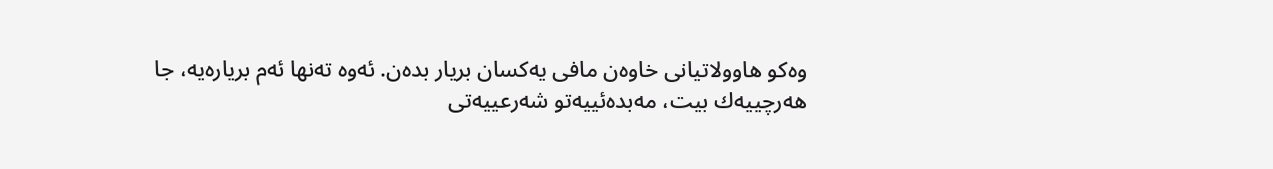وه‌كو هاوولاتيانى خاوه‌ن مافى يه‌كسان بريار بده‌ن. ئه‌وه‌ ته‌نها ئه‌م برياره‌يه‌، جا هه‌رچييه‌ك بيت، مه‌بده‌ئييه‌تو شه‌رعييه‌تى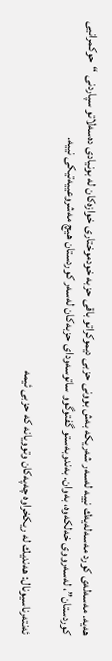هه‌يه‌. مه‌سه‌له‌ى كورد مه‌سه‌له‌يه‌ك نييه‌ له‌سه‌ر شه‌ريكه‌ به‌ش بوونى حزبى ديموكراتو باقى حزبه‌ خودموختارى خوازه‌كان له‌ بونيادى ده‌سه‌لاتو سپاردنى “حوكمرانيى كوردستان”، له‌سه‌رووى خه‌لكه‌وه‌، به‌وان. به‌ندوبه‌ستو گفتوگوو ساتوسه‌وداى حزبه‌كان له‌سه‌ر كوردستان هيچ مه‌شروعييه‌تيكى نييه‌.

ئه‌نته‌رناسيونال: هه‌نديك له‌ ريكخراوه‌ چه‌په‌كان وتوويانه‌ كه‌ حزبى ئيمه‌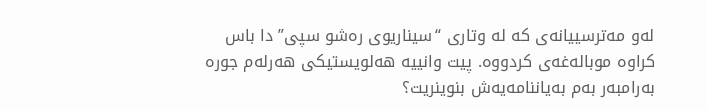له‌و مه‌ترسييانه‌ى كه‌ له‌ وتارى “سيناريوى ره‌شو سپى”دا باس كراوه‌ موباله‌غه‌ى كردووه‌. پيت وانييه‌ هه‌لويستيكى هه‌رله‌م جوره‌ به‌رامبه‌ر به‌م به‌ياننامه‌يه‌ش بنوينريت؟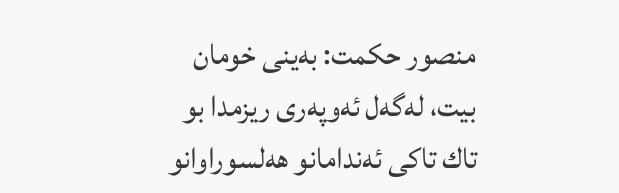منصور حكمت: به‌ينى خومان بيت، له‌گه‌ل ئه‌وپه‌رى ريزمدا بو تاك تاكى ئه‌ندامانو هه‌لسوراوانو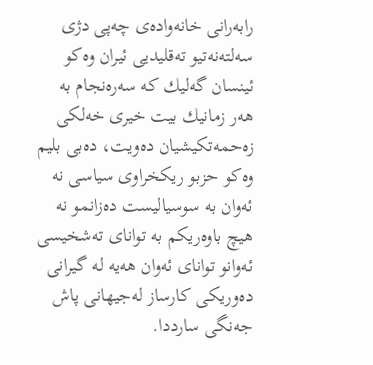رابه‌رانى خانه‌واده‌ى چه‌پى دژى سه‌لته‌نه‌تيو ته‌قليديى ئيران وه‌كو ئينسان گه‌ليك كه‌ سه‌ره‌نجام به‌ هه‌ر زمانيك بيت خيرى خه‌لكى زه‌حمه‌تكيشيان ده‌ويت، ده‌بى بليم وه‌كو حزبو ريكخراوى سياسى نه‌ ئه‌وان به‌ سوسياليست ده‌زانمو نه‌ هيچ باوه‌ريكم به‌ تواناى ته‌شخيسى ئه‌وانو تواناى ئه‌وان هه‌يه‌ له‌ گيرانى ده‌وريكى كارساز له‌جيهانى پاش جه‌نگى سارددا.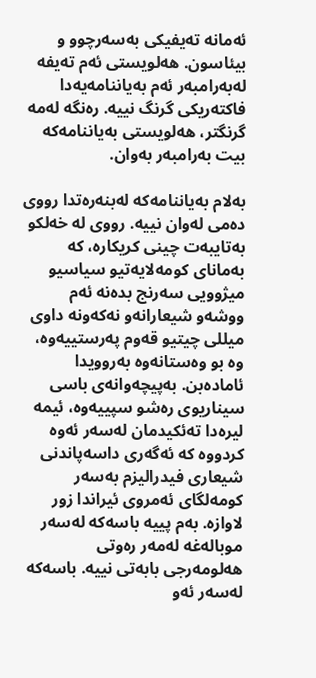ئه‌مانه‌ ته‌يفيكى به‌سه‌رچوو و بيئاسون. هه‌لويستى ئه‌م ته‌يفه‌ له‌به‌رامبه‌ر ئه‌م به‌ياننامه‌يه‌دا فاكته‌ريكى گرنگ نييه‌. ره‌نگه‌ له‌مه‌ گرنگتر، هه‌لويستى به‌ياننامه‌كه‌ بيت به‌رامبه‌ر به‌وان.

به‌لام به‌ياننامه‌كه‌ له‌بنه‌ره‌تدا رووى ده‌مى له‌وان نييه‌. رووى له‌ خه‌لكو به‌تايبه‌ت چينى كريكاره‌، كه‌ به‌ماناى كومه‌لايه‌تيو سياسيو ميژوويى سه‌رنج بده‌نه‌ ئه‌م ووشه‌و شيعارانه‌و نه‌كه‌ونه‌ داوى ميللى چيتيو قه‌وم په‌رستييه‌وه‌، وه‌ بو وه‌ستانه‌وه‌ به‌روويدا ئاماده‌بن. به‌پيچه‌وانه‌ى باسى سيناريوى ره‌شو سپييه‌وه‌، ئيمه‌ ليره‌دا ته‌ئكيدمان له‌سه‌ر ئه‌وه‌ كردووه‌ كه‌ ئه‌گه‌رى داسه‌پاندنى شيعارى فيدراليزم به‌سه‌ر كومه‌لگاى ئه‌مروى ئيراندا زور لاوازه‌. به‌م پييه‌ باسه‌كه‌ له‌سه‌ر موباله‌غه‌ له‌مه‌ر ره‌وتى هه‌لومه‌رجى بابه‌تى نييه‌. باسه‌كه‌ له‌سه‌ر ئه‌و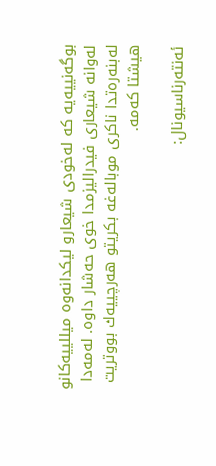بوگه‌نييه‌يه‌ كه‌ له‌خودى شيعارو ليكدانه‌وه‌ ميللييه‌كانو له‌وانه‌ شيعارى فيدراليزمدا خوى حه‌شار داوه‌. له‌مه‌دا له‌بنه‌ره‌تدا ناكرى موباله‌غه‌ بكريتو هه‌رچييه‌ك بووتريت هيشتا كه‌مه‌.

ئه‌نته‌رناسيونال: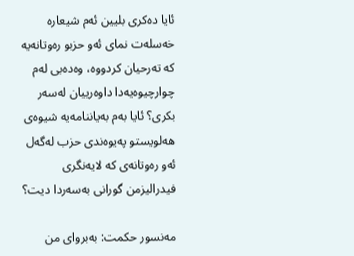ئايا ده‌كرى بليين ئه‌م شيعاره‌ خه‌سله‌ت نماى ئه‌و حزبو ره‌وتانه‌يه‌ كه‌ ته‌رحيان كردووه‌، وه‌ده‌بى له‌م چوارچيوه‌يه‌دا داوه‌رييان له‌سه‌ر بكرى؟ ئايا به‌م به‌ياننامه‌يه‌ شيوه‌ى هه‌لويستو په‌يوه‌ندى حزب له‌گه‌ل ئه‌و ره‌وتانه‌ى كه‌ لايه‌نگرى فيدراليزمن گورانى به‌سه‌ردا ديت؟

مەنسور حكمت: به‌برواى من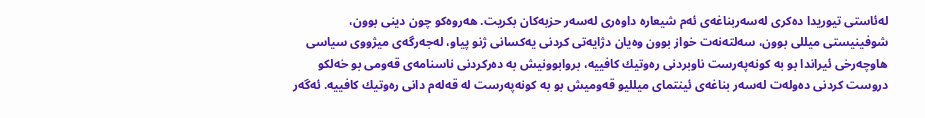له‌ئاستى تيوريدا ده‌كرى له‌سه‌ربناغه‌ى ئه‌م شيعاره‌ داوه‌رى له‌سه‌ر حزبه‌كان بكريت. هه‌روه‌كو چون دينى بوون، شوفينيستى ميللى بوون، سه‌لته‌نه‌ت خواز بوون وه‌يان دژايه‌تى كردنى يه‌كسانى ژنو پياو، له‌جه‌رگه‌ى ميژووى سياسى هاوچه‌رخى ئيراندا بو به‌ كونه‌په‌رست ناوبردنى ره‌وتيك كافييه‌، بروابوونيش به‌ ده‌ركردنى ناسنامه‌ى قه‌ومى بو خه‌لكو دروست كردنى ده‌وله‌ت له‌سه‌ر بناغه‌ى ئينتماى ميلليو قه‌وميش بو به‌ كونه‌په‌رست له‌ قه‌له‌م دانى ره‌وتيك كافييه‌. ئه‌گه‌ر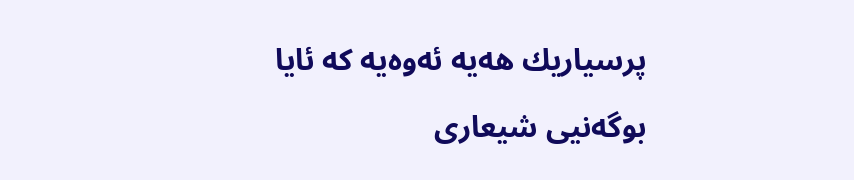پرسياريك هه‌يه‌ ئه‌وه‌يه‌ كه‌ ئايا بوگه‌نيى شيعارى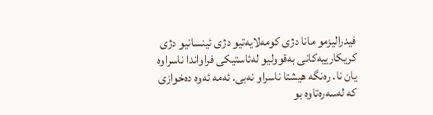فيدراليزمو مانا دژى كومه‌لايه‌تيو دژى ئينسانيو دژى كريكارييه‌كانى به‌قووليو له‌ئاستيكى فراواندا ناسراوه‌ يان نا. ره‌نگه‌ هيشتا ناسراو نه‌بى. ئه‌مه‌ ئه‌وه‌ ده‌خوازى كه‌ له‌سه‌ره‌تاوه‌ بو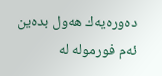ده‌وره‌يه‌ك هه‌ول بده‌ين ئه‌م فورموله‌ له‌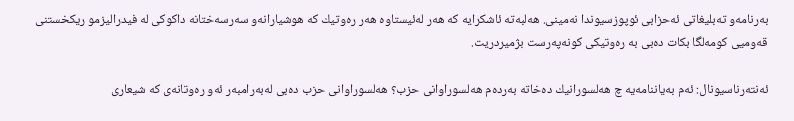به‌رنامه‌و ته‌بليغاتى ئه‌حزابى ئوپوزسيوندا نه‌مينى. هه‌لبه‌ته‌ ئاشكرايه‌ كه‌ هه‌ر له‌ئيستاوه‌ هه‌ر ره‌وتيك كه‌ هوشيارانه‌و سه‌رسه‌ختانه‌ داكوكى له‌ فيدراليزمو ريكخستنى قه‌وميى كومه‌لگا بكات ده‌بى به‌ ره‌وتيكى كونه‌په‌رست بژميردريت.

ئه‌نته‌رناسيونال: ئه‌م به‌ياننامه‌يه‌ چ هه‌لسورانيك ده‌خاته‌ به‌رده‌م هه‌لسوراوانى حزب؟ هه‌لسوراوانى حزب ده‌بى له‌به‌رامبه‌ر ئه‌و ره‌وتانه‌ى كه‌ شيعارى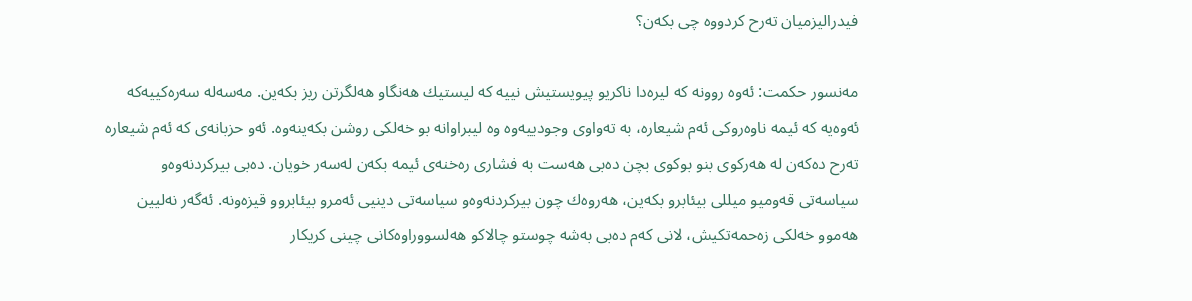فيدراليزميان ته‌رح كردووه‌ چى بكه‌ن؟

مەنسور حكمت: ئه‌وه‌ روونه‌ كه‌ ليره‌دا ناكريو پيويستيش نييه‌ كه‌ ليستيك هه‌نگاو هه‌لگرتن ريز بكه‌ين. مه‌سه‌له‌ سه‌ره‌كييه‌كه‌ ئه‌وه‌يه‌ كه‌ ئيمه‌ ناوه‌روكى ئه‌م شيعاره‌، به‌ ته‌واوى وجودييه‌وه‌ وه‌ ليبراوانه‌ بو خه‌لكى روشن بكه‌ينه‌وه‌. ئه‌و حزبانه‌ى كه‌ ئه‌م شيعاره‌ ته‌رح ده‌كه‌ن له‌ هه‌ركوى بنو بوكوى بچن ده‌بى هه‌ست به‌ فشارى ره‌خنه‌ى ئيمه‌ بكه‌ن له‌سه‌ر خويان. ده‌بى بيركردنه‌وه‌و سياسه‌تى قه‌وميو ميللى بيئابرو بكه‌ين، هه‌روه‌ك چون بيركردنه‌وه‌و سياسه‌تى دينيى ئه‌مرو بيئابروو قيزه‌ونه‌. ئه‌گه‌ر نه‌ليين هه‌موو خه‌لكى زه‌حمه‌تكيش، لانى كه‌م ده‌بى به‌شه‌ چوستو چالاكو هه‌لسووراوه‌كانى چينى كريكار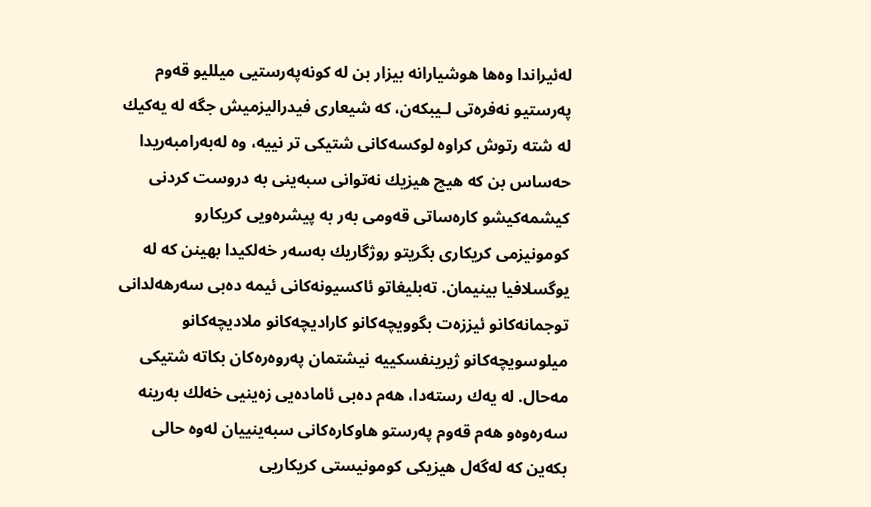له‌ئيراندا وه‌ها هوشيارانه‌ بيزار بن له‌ كونه‌په‌رستيى ميلليو قه‌وم په‌رستيو نه‌فره‌تى لـيبكه‌ن، كه‌ شيعارى فيدراليزميش جگه‌ له‌ يه‌كيك له‌ شته‌ رتوش كراوه‌ لوكسه‌كانى شتيكى تر نييه‌، وه‌ له‌به‌رامبه‌ريدا حه‌ساس بن كه‌ هيچ هيزيك نه‌توانى سبه‌ينى به‌ دروست كردنى كيشمه‌كيشو كاره‌ساتى قه‌ومى به‌ر به‌ پيشره‌ويى كريكارو كومونيزمى كريكارى بگريتو روژگاريك به‌سه‌ر خه‌لكيدا بهينن كه‌ له‌ يوگسلافيا بينيمان. ته‌بليغاتو ئاكسيونه‌كانى ئيمه‌ ده‌بى سه‌رهه‌لدانى توجمانه‌كانو ئيززه‌ت بگوويچه‌كانو كاراديچه‌كانو ملاديچه‌كانو ميلوسويچه‌كانو ژيرينفسكييه‌ نيشتمان په‌روه‌ره‌كان بكاته‌ شتيكى مه‌حال. له‌ يه‌ك رسته‌دا، هه‌م ده‌بى ئاماده‌يى زه‌ينيى خه‌لك به‌رينه‌ سه‌ره‌وه‌و هه‌م قه‌وم په‌رستو هاوكاره‌كانى سبه‌ينييان له‌وه‌ حالى بكه‌ين كه‌ له‌گه‌ل هيزيكى كومونيستى كريكاريى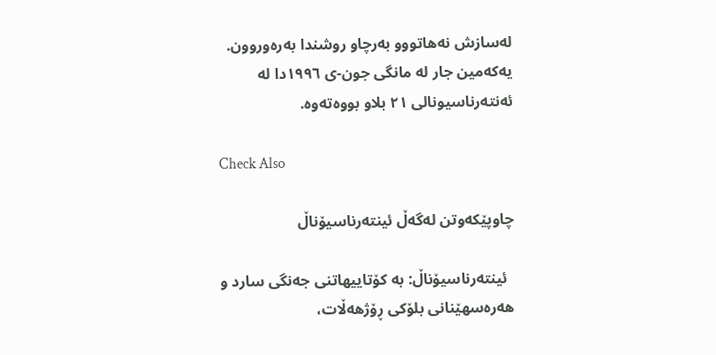له‌سازش نه‌هاتووو به‌رچاو روشندا به‌ره‌وروون. يه‌كه‌مين جار له‌ مانگى جون-ى ١٩٩٦دا له‌ ئه‌نته‌رناسيونالى ٢١ بلاو بووه‌ته‌وه‌.

Check Also

چاوپێکه‌وتن له‌گه‌ڵ ئینته‌رناسیۆناڵ

  ئینته‌رناسیۆناڵ: بە کۆتاییهاتنى جەنگى سارد و هەرەسهێنانى بلۆکى ڕۆژهەڵات،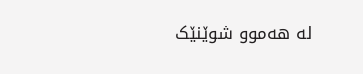لە هەموو شوێنێک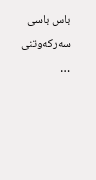باس باسى سەرکەوتنى …